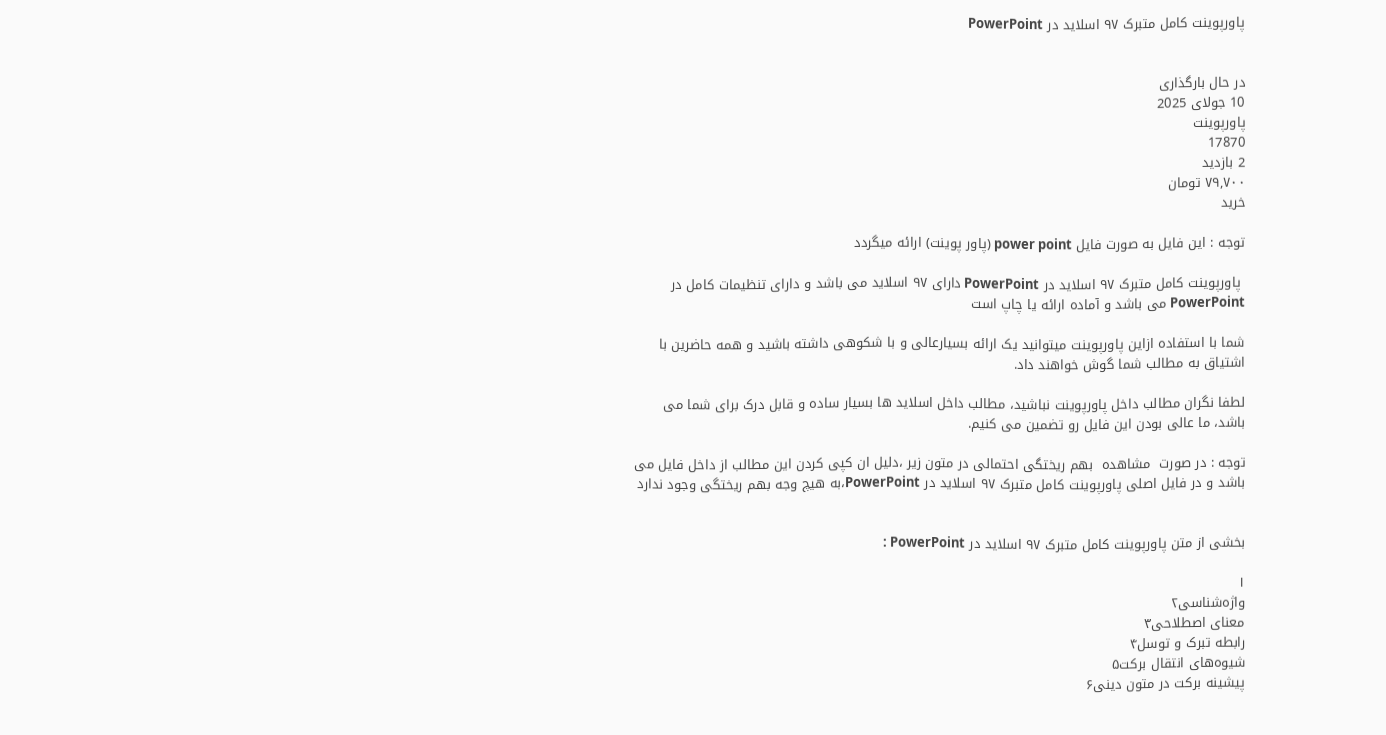پاورپوینت کامل متبرک ۹۷ اسلاید در PowerPoint


در حال بارگذاری
10 جولای 2025
پاورپوینت
17870
2 بازدید
۷۹,۷۰۰ تومان
خرید

توجه : این فایل به صورت فایل power point (پاور پوینت) ارائه میگردد

 پاورپوینت کامل متبرک ۹۷ اسلاید در PowerPoint دارای ۹۷ اسلاید می باشد و دارای تنظیمات کامل در PowerPoint می باشد و آماده ارائه یا چاپ است

شما با استفاده ازاین پاورپوینت میتوانید یک ارائه بسیارعالی و با شکوهی داشته باشید و همه حاضرین با اشتیاق به مطالب شما گوش خواهند داد.

لطفا نگران مطالب داخل پاورپوینت نباشید، مطالب داخل اسلاید ها بسیار ساده و قابل درک برای شما می باشد، ما عالی بودن این فایل رو تضمین می کنیم.

توجه : در صورت  مشاهده  بهم ریختگی احتمالی در متون زیر ،دلیل ان کپی کردن این مطالب از داخل فایل می باشد و در فایل اصلی پاورپوینت کامل متبرک ۹۷ اسلاید در PowerPoint،به هیچ وجه بهم ریختگی وجود ندارد


بخشی از متن پاورپوینت کامل متبرک ۹۷ اسلاید در PowerPoint :

۱
واژه‌شناسی۲
معنای اصطلاحی۳
رابطه تبرک و توسل۴
شیوه‌های انتقال برکت۵
پیشینه برکت در متون دینی۶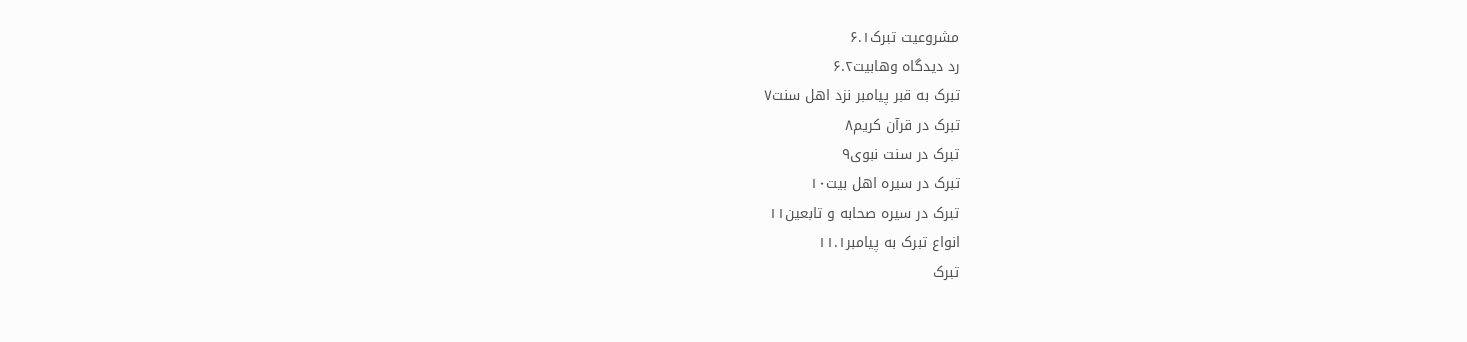مشروعیت تبرک۶.۱
رد دیدگاه وهابیت۶.۲
تبرک به قبر پیامبر نزد اهل سنت۷
تبرک در قرآن کریم۸
تبرک در سنت نبوی۹
تبرک در سیره اهل بیت۱۰
تبرک در سیره صحابه و تابعین۱۱
انواع تبرک به پیامبر۱۱.۱
تبرک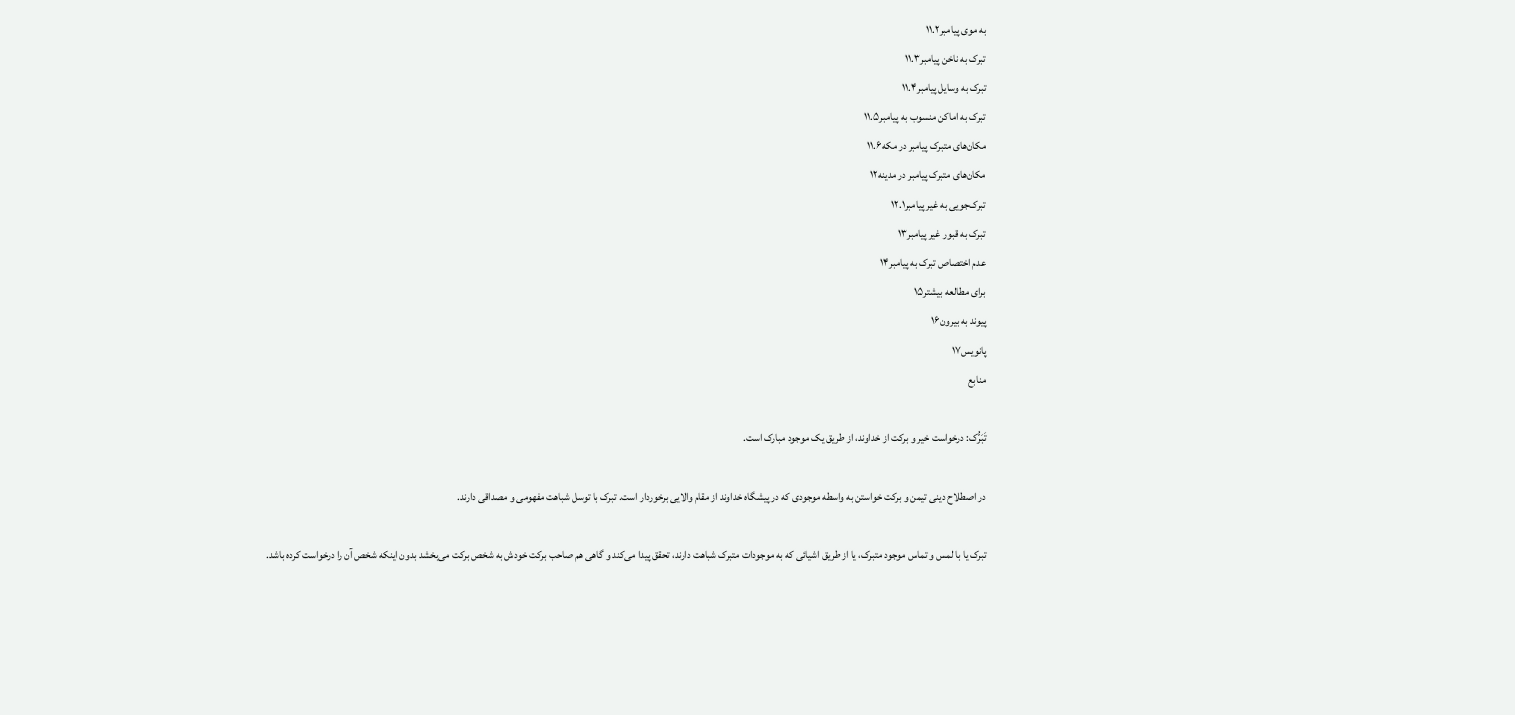به موی پیامبر۱۱.۲
تبرک به ناخن پیامبر۱۱.۳
تبرک به وسایل پیامبر۱۱.۴
تبرک به اماکن منسوب به پیامبر۱۱.۵
مکان‌های متبرک پیامبر در مکه۱۱.۶
مکان‌های متبرک پیامبر در مدینه۱۲
تبرک‌جویی به غیر پیامبر۱۲.۱
تبرک به قبور غیر پیامبر۱۳
عدم اختصاص تبرک به پیامبر۱۴
برای مطالعه بیشتر۱۵
پیوند به بیرون۱۶
پانویس۱۷
منابع

تَبَرُّک: درخواست خیر و برکت از خداوند، از طریق یک موجود مبارک است.

در اصطلاح دینی تیمن و برکت خواستن به واسطه موجودی که در پیشگاه خداوند از مقام والایی برخوردار است. تبرک با توسل شباهت مفهومی و مصداقی دارند.

تبرک یا با لمس و تماس موجود متبرک، یا از طریق اشیائی که به موجودات متبرک شباهت دارند، تحقق پیدا می‌کند و گاهی هم صاحب برکت خودش به شخص برکت می‌بخشد بدون اینکه شخص آن را درخواست کرده باشد.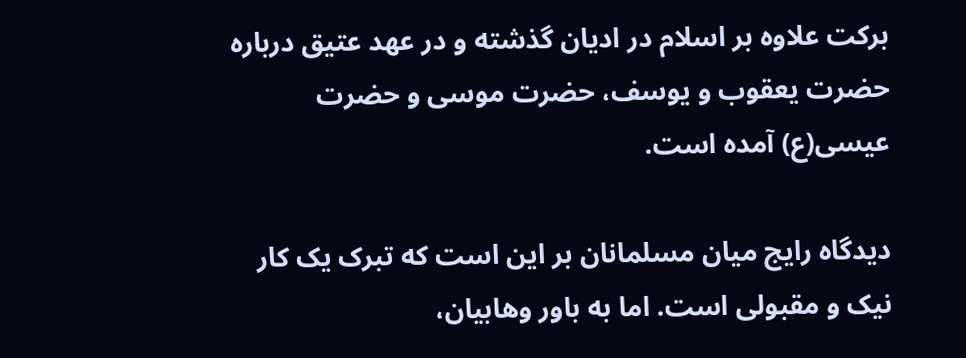برکت علاوه بر اسلام در ادیان گذشته و در عهد عتیق درباره حضرت یعقوب و یوسف، حضرت موسی و حضرت عیسی(ع) آمده است.

دیدگاه رایج میان مسلمانان بر این است که تبرک یک کار نیک و مقبولی است. اما به باور وهابیان،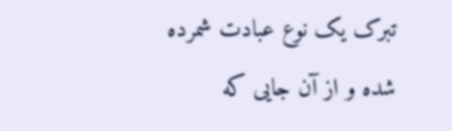تبرک یک نوع عبادت شمرده شده و از آن جایی که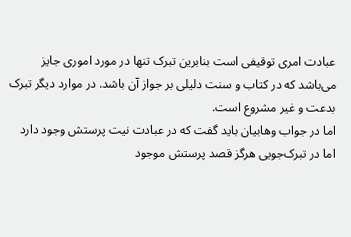عبادت امری توقیفی است بنابرین تبرک تنها در مورد اموری جایز می‌باشد که در کتاب و سنت دلیلی بر جواز آن باشد. در موارد دیگر تبرک بدعت و غیر مشروع است.
اما در جواب وهابیان باید گفت که در عبادت نیت پرستش وجود دارد اما در تبرک‌جویی هرگز قصد پرستش موجود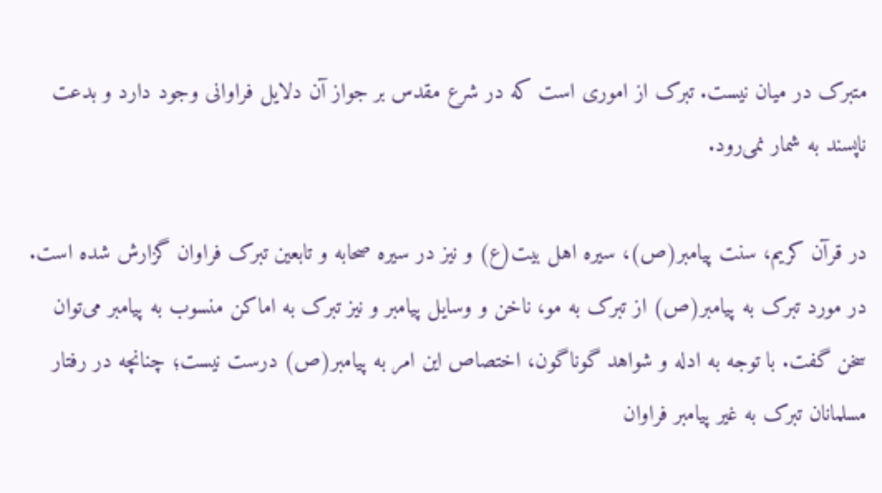متبرک در میان نیست. تبرک از اموری است که در شرع مقدس بر جواز آن دلایل فراوانی وجود دارد و بدعت ناپسند به شمار نمی‌رود.

در قرآن کریم، سنت پیامبر(ص)، سیره اهل بیت(ع) و نیز در سیره صحابه و تابعین تبرک فراوان گزارش شده است.
در مورد تبرک به پیامبر(ص) از تبرک به مو، ناخن و وسایل پیامبر و نیز تبرک به اماکن منسوب به پیامبر می‌توان سخن گفت. با توجه به ادله و شواهد گوناگون، اختصاص این امر به پیامبر(ص) درست نیست؛ چنانچه در رفتار مسلمانان تبرک به غیر پیامبر فراوان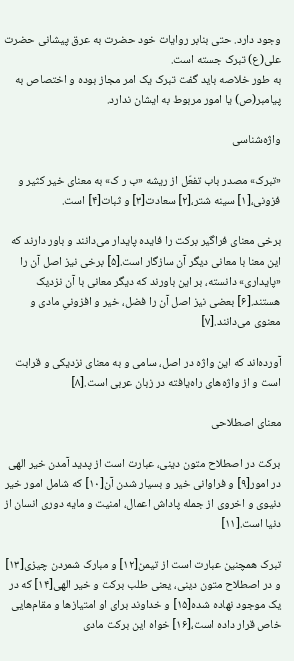وجود دارد. حتی بنابر روایات خود حضرت به عرق پیشانی حضرت علی(ع) تبرک جسته است.
به طور خلاصه باید گفت تبرک یک امر مجاز بوده و اختصاص به پیامبر(ص) یا امور مربوط به ایشان ندارد.

واژه‌شناسی

«تبرک» مصدر باب تفعّل از ریشه «ب ر ک» به معنای خیر کثیر و فزونی،[۱] سینه شتر،[۲] سعادت[۳] و ثبات[۴] است.

برخی معنای فراگیر برکت را فایده پایدار می‌دانند و باور دارند که این معنا با معانی دیگر آن سازگار است.[۵] برخی نیز اصل آن را «پایداری» دانسته، بر این باورند که دیگر معانی با آن نزدیک هستند.[۶] بعضی نیز اصل آن را فضل، خیر و افزونیِ مادی و معنوی می‌دانند.[۷]

آورده‌اند که این واژه در اصل، سامی و به معنای نزدیکی و قرابت است و از واژه‌های راه‌یافته در زبان عربی است.[۸]

معنای اصطلاحی

برکت در اصطلاح متون دینی، عبارت است از پدید آمدن خیر الهی در امور[۹] و فراوانی خیر و بسیار شدن آن[۱۰] که شامل امور خیر دنیوی و اخروی از جمله پاداش اعمال، امنیت و مایه دوری انسان از دنیا است.[۱۱]

تبرک همچنین عبارت است از تیمن[۱۲] و مبارک شمردن چیزی[۱۳] و در اصطلاح متون دینی، یعنی طلب برکت و خیر الهی[۱۴] که در یک موجود نهاده شده[۱۵] و خداوند برای او امتیازها و مقام‌هایی خاص قرار داده است،[۱۶] خواه این برکت مادی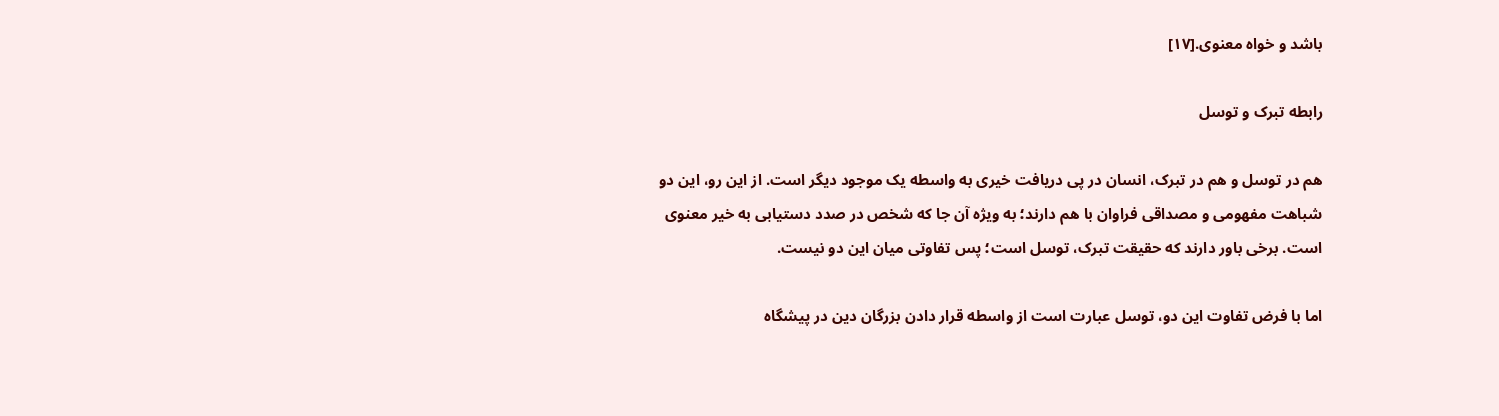باشد و خواه معنوی.[۱۷]

رابطه تبرک و توسل

هم در توسل و هم در تبرک، انسان در پی دریافت خیری به واسطه یک موجود دیگر است. از این رو، این دو شباهت مفهومی و مصداقی فراوان با هم دارند؛ به ویژه آن جا که شخص در صدد دستیابی به خیر معنوی است. برخی باور دارند که حقیقت تبرک، توسل است؛ پس تفاوتی میان این دو نیست.

اما با فرض تفاوت این دو، توسل عبارت است از واسطه قرار دادن بزرگان دین در پیشگاه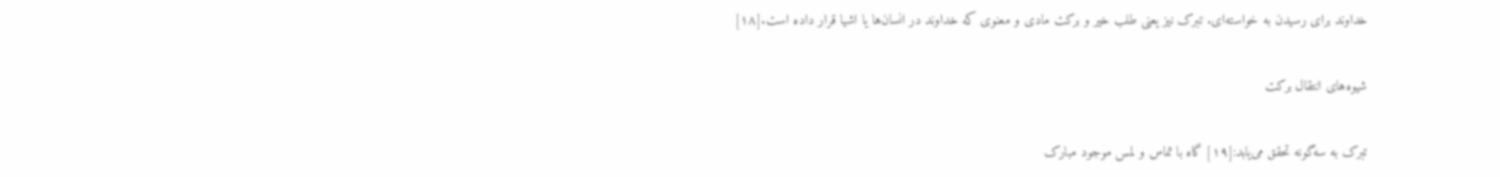خداوند برای رسیدن به خواسته‌ای. تبرک نیز یعنی طلب خیر و برکت مادی و معنوی که خداوند در انسان‌ها یا اشیا قرار داده است.[۱۸]

شیوه‌های انتقال برکت

تبرک به سه‌گونه تحقق می‌یابد:[۱۹] گاه با تماس و لمس موجود مبارک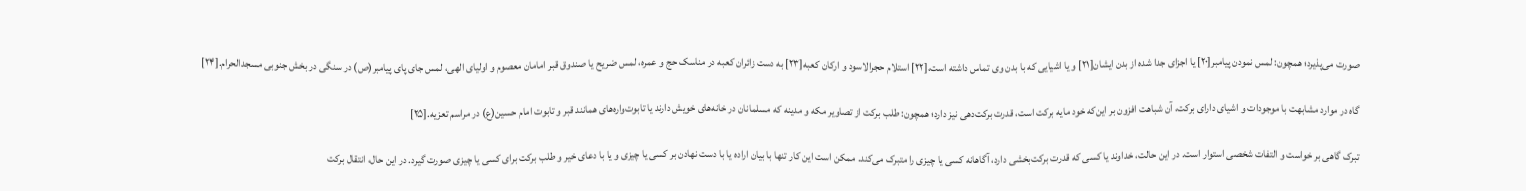صورت می‌پذیرد؛ همچون: لمس نمودن پیامبر[۲۰] یا اجزای جدا شده از بدن ایشان[۲۱] و یا اشیایی که با بدن وی تماس داشته است،[۲۲] استلام حجرالاسود و ارکان کعبه[۲۳] به دست زائران کعبه در مناسک حج و عمره، لمس ضریح یا صندوق قبر امامان معصوم و اولیای الهی، لمس جای پای پیامبر(ص) در سنگی در بخش جنوبی مسجدالحرام.[۲۴]

گاه در موارد مشابهت با موجودات و اشیای دارای برکت، آن شباهت افزون بر این‌که خود مایه برکت است، قدرت برکت‌دهی نیز دارد؛ همچون: طلب برکت از تصاویر مکه و مدینه که مسلمانان در خانه‌های خویش دارند یا تابوت‌واره‌های همانند قبر و تابوت امام حسین(ع) در مراسم تعزیه.[۲۵]

تبرک گاهی بر خواست و التفات شخصی استوار است. در این حالت، خداوند یا کسی که قدرت برکت‌بخشی دارد، آگاهانه کسی یا چیزی را متبرک می‌کند. ممکن است این کار تنها با بیان اراده یا با دست نهادن بر کسی یا چیزی و یا با دعای خیر و طلب برکت برای کسی یا چیزی صورت گیرد. در این حال، انتقال برکت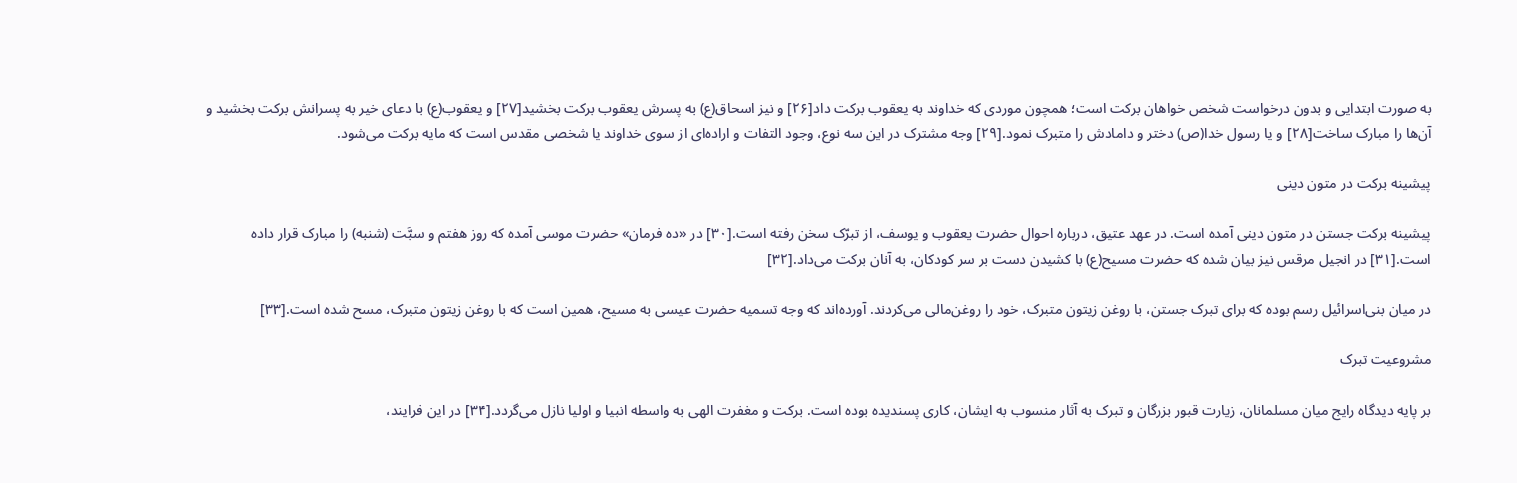به صورت ابتدایی و بدون درخواست شخص خواهان برکت است؛ همچون موردی که خداوند به یعقوب برکت داد[۲۶] و نیز اسحاق(ع) به پسرش یعقوب برکت بخشید[۲۷] و یعقوب(ع) با دعای خیر به پسرانش برکت بخشید و آن‌ها را مبارک ساخت[۲۸] و یا رسول خدا(ص) دختر و دامادش را متبرک نمود.[۲۹] وجه مشترک در این سه نوع، وجود التفات و اراده‌ای از سوی خداوند یا شخصی مقدس است که مایه برکت می‌شود.

پیشینه برکت در متون دینی

پیشینه برکت جستن در متون دینی آمده است. در عهد عتیق، درباره احوال حضرت یعقوب و یوسف، از تبرّک سخن رفته است.[۳۰] در «ده فرمان» حضرت موسی آمده که روز هفتم و سبَّت (شنبه) را مبارک قرار داده است.[۳۱] در انجیل مرقس نیز بیان شده که حضرت مسیح(ع) با کشیدن دست بر سر کودکان، به آنان برکت می‌داد.[۳۲]

در میان بنی‌اسرائیل رسم بوده که برای تبرک جستن، با روغن زیتون متبرک، خود را روغن‌مالی می‌کردند. آورده‌اند که وجه تسمیه حضرت عیسی به مسیح، همین است که با روغن زیتون متبرک، مسح شده است.[۳۳]

مشروعیت تبرک

بر پایه دیدگاه رایج میان مسلمانان، زیارت قبور بزرگان و تبرک به آثار منسوب به ایشان، کاری پسندیده بوده است. برکت و مغفرت الهی به واسطه انبیا و اولیا نازل می‌گردد.[۳۴] در این فرایند،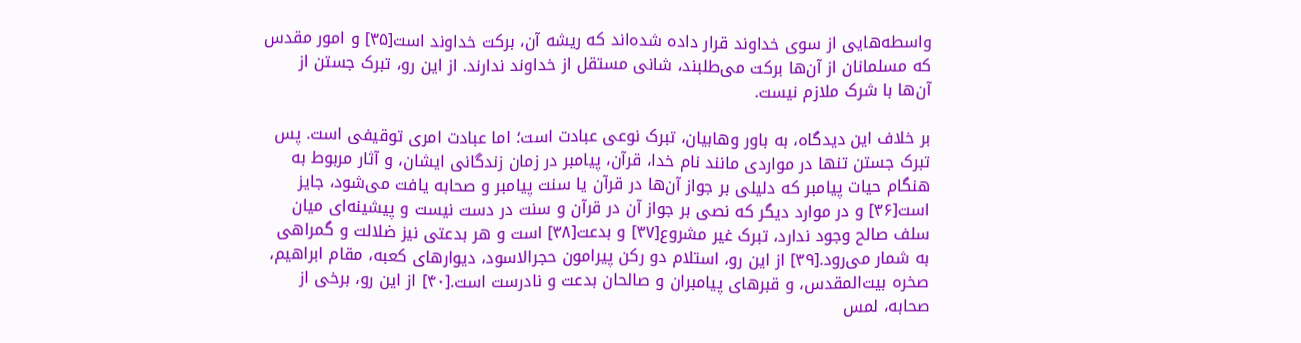واسطه‌هایی از سوی خداوند قرار داده شده‌اند که ریشه آن، برکت خداوند است[۳۵] و امور مقدس که مسلمانان از آن‌ها برکت می‌طلبند، شانی مستقل از خداوند ندارند. از این رو، تبرک جستن از آن‌ها با شرک ملازم نیست.

بر خلاف این دیدگاه، به باور وهابیان، تبرک نوعی عبادت است؛ اما عبادت امری توقیفی است. پس تبرک جستن تنها در مواردی مانند نام خدا، قرآن، پیامبر در زمان زندگانی ایشان، و آثار مربوط به هنگام حیات پیامبر که دلیلی بر جواز آن‌ها در قرآن یا سنت پیامبر و صحابه یافت می‌شود، جایز است[۳۶] و در موارد دیگر که نصی بر جواز آن در قرآن و سنت در دست نیست و پیشینه‌ای میان سلف صالح وجود ندارد، تبرک غیر مشروع[۳۷] و بدعت[۳۸] است و هر بدعتی نیز ضلالت و گمراهی به شمار می‌رود.[۳۹] از این رو، استلام دو رکن پیرامون حجرالاسود، دیوارهای کعبه، مقام ابراهیم، صخره بیت‌المقدس، و قبرهای پیامبران و صالحان بدعت و نادرست است.[۴۰] از این رو، برخی از صحابه، لمس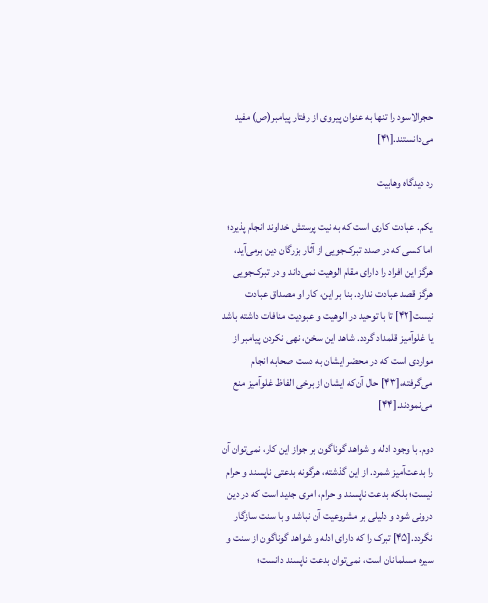حجرالاسود را تنها به عنوان پیروی از رفتار پیامبر(ص) مفید می‌دانستند.[۴۱]

رد دیدگاه وهابیت

یکم. عبادت کاری است که به نیت پرستش خداوند انجام پذیرد؛ اما کسی که در صدد تبرک‌جویی از آثار بزرگان دین برمی‌آید، هرگز این افراد را دارای مقام الوهیت نمی‌داند و در تبرک‌جویی هرگز قصد عبادت ندارد. بنا بر این، کار او مصداق عبادت نیست[۴۲] تا با توحید در الوهیت و عبودیت منافات داشته باشد یا غلوآمیز قلمداد گردد. شاهد این سخن، نهی نکردن پیامبر از مواردی است که در محضر ایشان به دست صحابه انجام می‌گرفته،[۴۳] حال آن‌که ایشان از برخی الفاظ غلوآمیز منع می‌نمودند.[۴۴]

دوم. با وجود ادله و شواهد گوناگون بر جواز این کار، نمی‌توان آن را بدعت‌آمیز شمرد. از این گذشته، هر‌گونه بدعتی ناپسند و حرام نیست؛ بلکه بدعت ناپسند و حرام، امری جدید است که در دین درونی شود و دلیلی بر مشروعیت آن نباشد و با سنت سازگار نگردد.[۴۵] تبرک را که دارای ادله و شواهد گوناگون از سنت و سیره مسلمانان است، نمی‌توان بدعت ناپسند دانست؛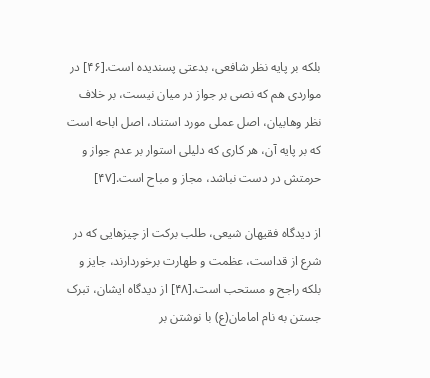بلکه بر پایه نظر شافعی، بدعتی پسندیده است.[۴۶] در مواردی هم که نصی بر جواز در میان نیست، بر خلاف نظر وهابیان، اصل عملی مورد استناد، اصل اباحه است که بر پایه آن، هر کاری که دلیلی استوار بر عدم جواز و حرمتش در دست نباشد، مجاز و مباح است.[۴۷]

از دیدگاه فقیهان شیعی، طلب برکت از چیزهایی که در شرع از قداست، عظمت و طهارت برخوردارند، جایز و بلکه راجح و مستحب است.[۴۸] از دیدگاه ایشان، تبرک جستن به نام امامان(ع) با نوشتن بر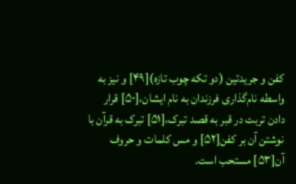کفن و جریدتین (دو تکه چوب تازه)[۴۹] و نیز به واسطه نام‌گذاری فرزندان به نام ایشان،[۵۰] قرار دادن تربت در قبر به قصد تبرک،[۵۱] تبرک به قرآن با نوشتن آن بر کفن[۵۲] و مس کلمات و حروف آن[۵۳] مستحب است.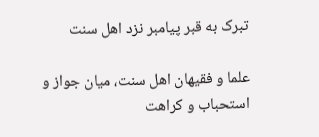تبرک به قبر پیامبر نزد اهل سنت

علما و فقیهان اهل سنت، میان جواز و استحباب و کراهت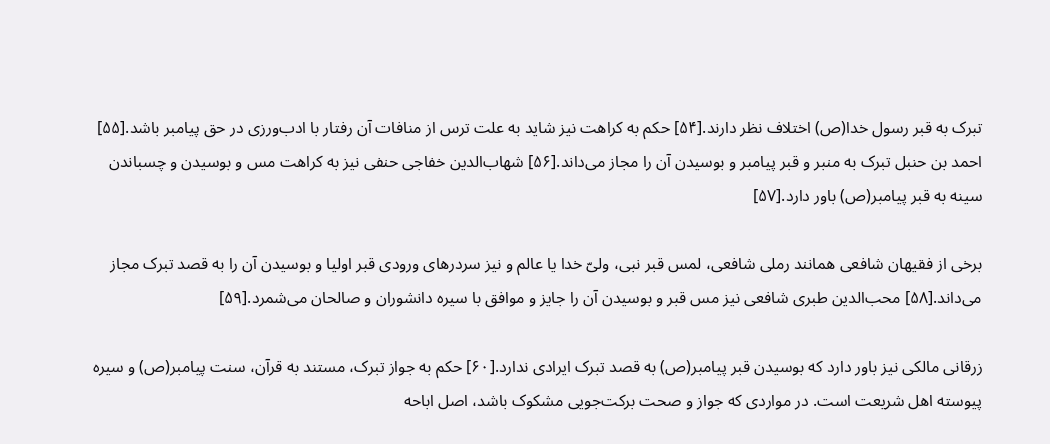تبرک به قبر رسول خدا(ص) اختلاف نظر دارند.[۵۴] حکم به کراهت نیز شاید به علت ترس از منافات آن رفتار با ادب‌ورزی در حق پیامبر باشد.[۵۵] احمد بن حنبل تبرک به منبر و قبر پیامبر و بوسیدن آن را مجاز می‌داند.[۵۶] شهاب‌الدین خفاجی حنفی نیز به کراهت مس و بوسیدن و چسباندن سینه به قبر پیامبر(ص) باور دارد.[۵۷]

برخی از فقیهان شافعی همانند رملی شافعی، لمس قبر نبی، ولیّ خدا یا عالم و نیز سردرهای ورودی قبر اولیا و بوسیدن آن را به قصد تبرک مجاز می‌داند.[۵۸] محب‌الدین طبری شافعی نیز مس قبر و بوسیدن آن را جایز و موافق با سیره دانشوران و صالحان می‌شمرد.[۵۹]

زرقانی مالکی نیز باور دارد که بوسیدن قبر پیامبر(ص) به قصد تبرک ایرادی ندارد.[۶۰] حکم به جواز تبرک، مستند به قرآن، سنت پیامبر(ص) و سیره پیوسته اهل شریعت است. در مواردی که جواز و صحت برکت‌جویی مشکوک باشد، اصل اباحه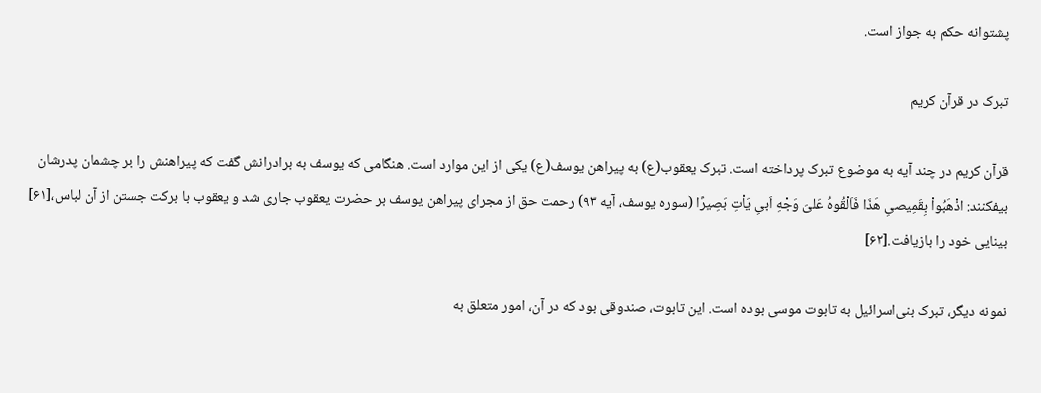پشتوانه حکم به جواز است.

تبرک در قرآن کریم

قرآن کریم در چند آیه به موضوع تبرک پرداخته است. تبرک یعقوب(ع) به پیراهن یوسف(ع) یکی از این موارد است. هنگامی که یوسف به برادرانش گفت که پیراهنش را بر چشمان پدرشان بیفکنند: اذْهَبُواْ بِقَمِیصیِ هَذَا فَاَلْقُوهُ عَلیَ‌ وَجْهِ اَبیِ یَاْتِ بَصِیرًا (سوره یوسف، آیه ۹۳) رحمت حق از مجرای پیراهن یوسف بر حضرت یعقوب جاری شد و یعقوب با برکت جستن از آن لباس،[۶۱] بینایی خود را بازیافت.[۶۲]

نمونه دیگر، تبرک بنی‌اسرائیل به تابوت موسی بوده است. این تابوت، صندوقی بود که در آن، امور متعلق به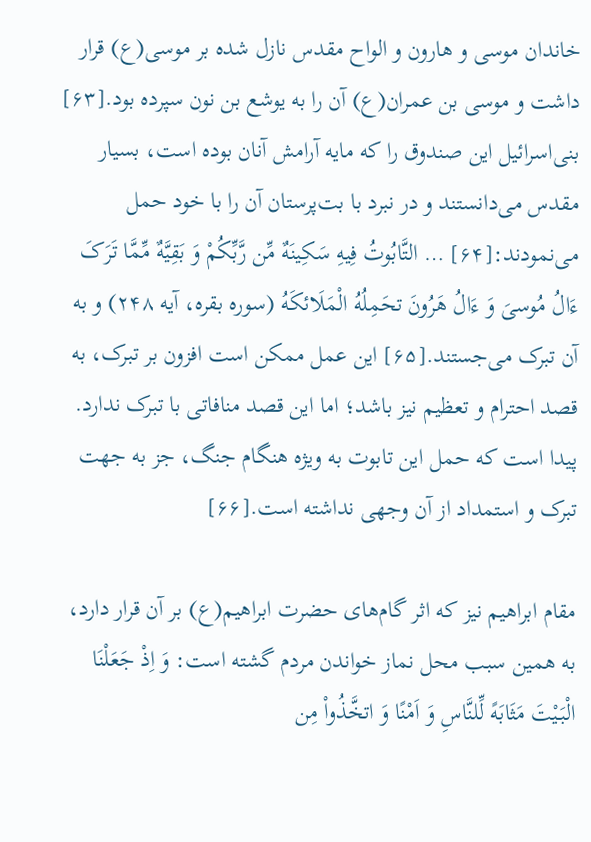خاندان موسی و‌ هارون و الواح مقدس نازل شده بر موسی(ع) قرار داشت و موسی بن عمران(ع) آن را به یوشع بن نون سپرده بود.[۶۳] بنی‌اسرائیل این صندوق را که مایه آرامش آنان بوده است، بسیار مقدس می‌دانستند و در نبرد با بت‌پرستان آن را با خود حمل می‌نمودند:[۶۴] … التَّابُوتُ فِیهِ سَکِینَهٌ مِّن رَّبِّکُمْ وَ بَقِیَّهٌ مِّمَّا تَرَکَ ءَالُ مُوسیَ‌ وَ ءَالُ هَرُونَ تحَمِلُهُ الْمَلَائکَهُ (سوره بقره، آیه ۲۴۸) و به آن تبرک می‌جستند.[۶۵] این عمل ممکن است افزون بر تبرک، به قصد احترام و تعظیم نیز باشد؛ اما این قصد منافاتی با تبرک ندارد. پیدا است که حمل این تابوت به ویژه هنگام جنگ، جز به جهت تبرک و استمداد از آن وجهی نداشته است.[۶۶]

مقام ابراهیم نیز که اثر گام‌های حضرت ابراهیم(ع) بر آن قرار دارد، به همین سبب محل نماز خواندن مردم گشته است: وَ اِذْ جَعَلْنَا الْبَیْتَ مَثَابَهً لِّلنَّاسِ وَ اَمْنًا وَ اتخَّذُواْ مِن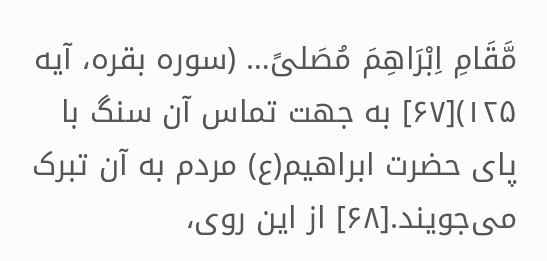مَّقَامِ اِبْرَاهِمَ مُصَلیً… (سوره بقره، آیه ۱۲۵)[۶۷] به جهت تماس آن سنگ با پای حضرت ابراهیم(ع) مردم به آن تبرک می‌جویند.[۶۸] از این روی،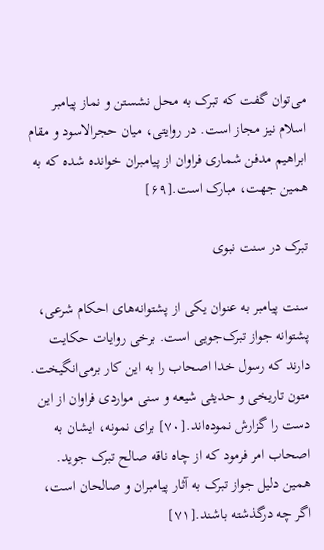می‌توان گفت که تبرک به محل نشستن و نماز پیامبر اسلام نیز مجاز است. در روایتی، میان حجرالاسود و مقام ابراهیم مدفن شماری فراوان از پیامبران خوانده شده که به همین جهت، مبارک است.[۶۹]

تبرک در سنت نبوی

سنت پیامبر به عنوان یکی از پشتوانه‌های احکام شرعی، پشتوانه جواز تبرک‌جویی است. برخی روایات حکایت دارند که رسول خدا اصحاب را به این کار برمی‌انگیخت. متون تاریخی و حدیثی شیعه و سنی مواردی فراوان از این دست را گزارش نموده‌اند.[۷۰] برای نمونه، ایشان به اصحاب امر فرمود که از چاه ناقه صالح تبرک جوید. همین دلیل جواز تبرک به آثار پیامبران و صالحان است، اگر چه درگذشته باشند.[۷۱]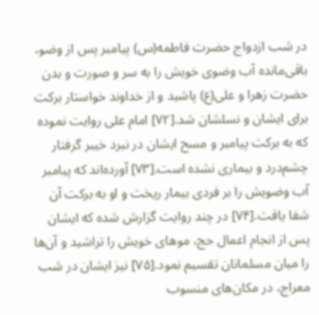در شب ازدواج حضرت فاطمه(س) پیامبر پس از وضو، باقی‌مانده آب وضوی خویش را به سر و صورت و بدن حضرت زهرا و علی(ع) پاشید و از خداوند خواستار برکت برای ایشان و نسلشان شد.[۷۲] امام علی روایت نموده که به برکت پیامبر و مسح ایشان در نبرد خیبر گرفتار چشم‌درد و بیماری نشده است.[۷۳] آورد‌ه‌اند که پیامبر آب وضویش را بر فردی بیمار ریخت و او به برکت آن شفا یافت.[۷۴] در چند روایت گزارش شده که ایشان پس از انجام اعمال حج، موهای خویش را تراشید و آن‌ها را میان مسلمانان تقسیم نمود.[۷۵] نیز ایشان در شب معراج، در مکان‌های منسوب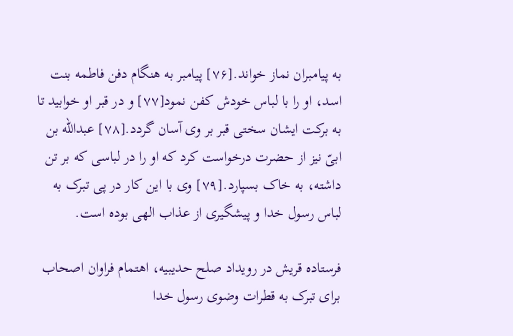به پیامبران نماز خواند.[۷۶] پیامبر به هنگام دفن فاطمه بنت اسد، او را با لباس خودش کفن نمود[۷۷] و در قبر او خوابید تا به برکت ایشان سختی قبر بر وی آسان گردد.[۷۸] عبدالله بن ابیّ نیز از حضرت درخواست کرد که او را در لباسی که بر تن داشته‌، به خاک بسپارد.[۷۹] وی با این کار در پی تبرک به لباس رسول خدا و پیشگیری از عذاب الهی بوده است.

فرستاده قریش در رویداد صلح حدیبیه، اهتمام فراوان اصحاب برای تبرک به قطرات وضوی رسول خدا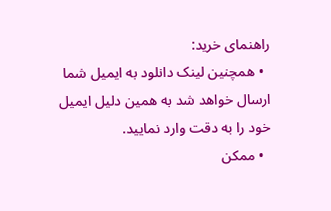راهنمای خرید:
  • همچنین لینک دانلود به ایمیل شما ارسال خواهد شد به همین دلیل ایمیل خود را به دقت وارد نمایید.
  • ممکن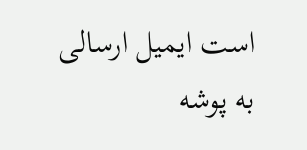است ایمیل ارسالی به پوشه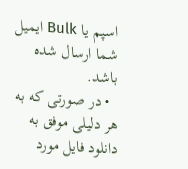اسپم یا Bulk ایمیل شما ارسال شده باشد.
  • در صورتی که به هر دلیلی موفق به دانلود فایل مورد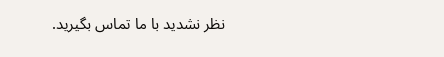نظر نشدید با ما تماس بگیرید.